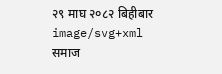२९ माघ २०८२ बिहीबार
image/svg+xml
समाज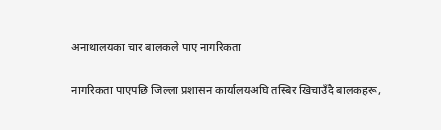अनाथालयका चार बालकले पाए नागरिकता

नागरिकता पाएपछि जिल्ला प्रशासन कार्यालयअघि तस्बिर खिचाउँदै बालकहरू,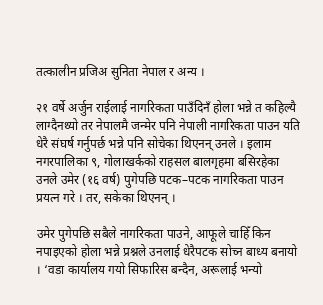तत्कालीन प्रजिअ सुनिता नेपाल र अन्य ।

२१ वर्षे अर्जुन राईलाई नागरिकता पाउँदिनँ होला भन्ने त कहिल्यै लाग्दैनथ्यो तर नेपालमै जन्मेर पनि नेपाली नागरिकता पाउन यति धेरै संघर्ष गर्नुपर्छ भन्ने पनि सोचेका थिएनन् उनले । इलाम नगरपालिका ९, गोलाखर्कको राहसल बालगृहमा बसिरहेका उनले उमेर (१६ वर्ष) पुगेपछि पटक–पटक नागरिकता पाउन प्रयत्न गरे । तर, सकेका थिएनन् ।

उमेर पुगेपछि सबैले नागरिकता पाउने, आफूले चाहिँ किन नपाइएको होला भन्ने प्रश्नले उनलाई धेरैपटक सोच्न बाध्य बनायो । ‘वडा कार्यालय गयो सिफारिस बन्दैन, अरूलाई भन्यो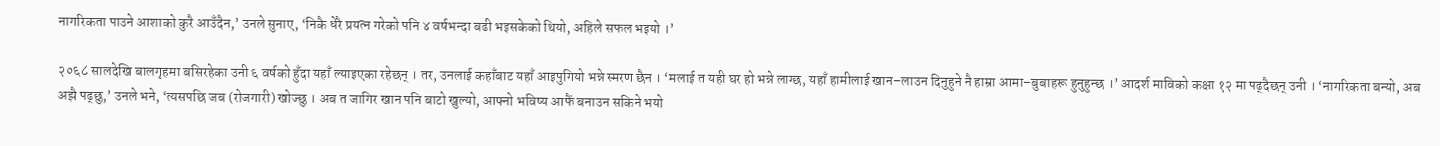नागरिकता पाउने आशाको कुरै आउँदैन,’ उनले सुनाए, ‘निकै धेरै प्रयत्न गरेको पनि ४ वर्षभन्दा बढी भइसकेको थियो, अहिले सफल भइयो ।’

२०६८ सालदेखि बालगृहमा बसिरहेका उनी ६ वर्षको हुँदा यहाँ ल्याइएका रहेछन् । तर, उनलाई कहाँबाट यहाँ आइपुगियो भन्ने स्मरण छैन । ‘मलाई त यही घर हो भन्ने लाग्छ, यहाँ हामीलाई खान–लाउन दिनुहुने नै हाम्रा आमा–बुबाहरू हुनुहुन्छ ।’ आदर्श माविको कक्षा १२ मा पढ्दैछन् उनी । ‘नागरिकता बन्यो, अब अझै पढ्छु,’ उनले भने, ‘त्यसपछि जब (रोजगारी) खोज्छु । अब त जागिर खान पनि बाटो खुल्यो, आफ्नो भविष्य आफैं बनाउन सकिने भयो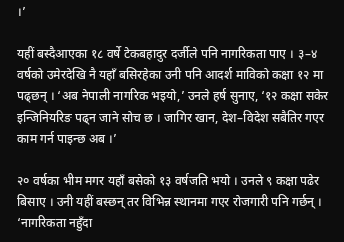।’

यहीं बस्दैआएका १८ वर्षे टेकबहादुर दर्जीले पनि नागरिकता पाए । ३–४ वर्षको उमेरदेखि नै यहाँ बसिरहेका उनी पनि आदर्श माविको कक्षा १२ मा पढ्छन् । ‘अब नेपाली नागरिक भइयो,’ उनले हर्ष सुनाए, ‘१२ कक्षा सकेर इन्जिनियरिङ पढ्न जाने सोच छ । जागिर खान, देश–विदेश सबैतिर गएर काम गर्न पाइन्छ अब ।’

२० वर्षका भीम मगर यहाँ बसेको १३ वर्षजति भयो । उनले ९ कक्षा पढेर बिसाए । उनी यहीं बस्छन् तर विभिन्न स्थानमा गएर रोजगारी पनि गर्छन् । ‘नागरिकता नहुँदा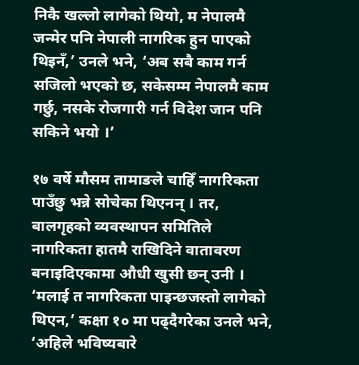निकै खल्लो लागेको थियो, म नेपालमै जन्मेर पनि नेपाली नागरिक हुन पाएको थिइनँ,’ उनले भने, ‘अब सबै काम गर्न सजिलो भएको छ, सकेसम्म नेपालमै काम गर्छु, नसके रोजगारी गर्न विदेश जान पनि सकिने भयो ।’

१७ वर्षे मौसम तामाङले चाहिँ नागरिकता पाउँछु भन्ने सोचेका थिएनन् । तर, बालगृहको व्यवस्थापन समितिले नागरिकता हातमै राखिदिने वातावरण बनाइदिएकामा औधी खुसी छन् उनी । ‘मलाई त नागरिकता पाइन्छजस्तो लागेको थिएन,’ कक्षा १० मा पढ्दैगरेका उनले भने, ‘अहिले भविष्यबारे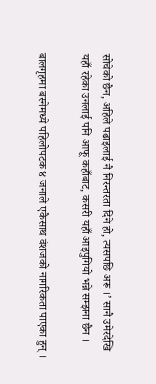सोचेको छैन, अहिले पढाइलाई नै निरन्तरता दिने हो, त्यसपछि अरू ।’ सानै उमेरदेखि यहाँ रहेका उनलाई पनि आफू कहाँबाट, कसरी यहाँ आइपुगियो भन्ने सम्झना छैन ।

बालगृहमा बस्नेमध्ये पहिलोपटक ४ जनाले एकैसाथ वंशजको नागरिकता पाएका हुन् ।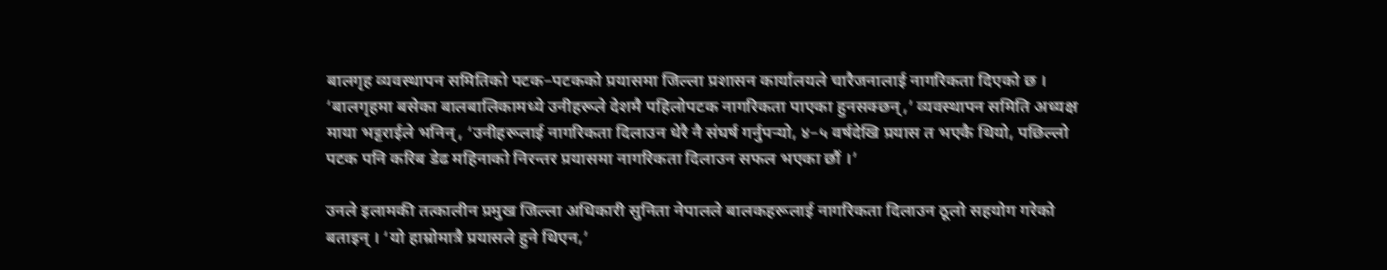बालगृह व्यवस्थापन समितिको पटक–पटकको प्रयासमा जिल्ला प्रशासन कार्यालयले चारैजनालाई नागरिकता दिएको छ । ‘बालगृहमा बसेका बालबालिकामध्ये उनीहरूले देशमै पहिलोपटक नागरिकता पाएका हुनसक्छन्,’ व्यवस्थापन समिति अध्यक्ष माया भट्टराईले भनिन्, ‘उनीहरूलाई नागरिकता दिलाउन धेरै नै संघर्ष गर्नुपर्‍यो, ४–५ वर्षदेखि प्रयास त भएकै थियो, पछिल्लो पटक पनि करिब डेढ महिनाको निरन्तर प्रयासमा नागरिकता दिलाउन सफल भएका छौं ।’

उनले इलामकी तत्कालीन प्रमुख जिल्ला अधिकारी सुनिता नेपालले बालकहरूलाई नागरिकता दिलाउन ठूलो सहयोग गरेको बताइन् । ‘यो हाम्रोमात्रै प्रयासले हुने थिएन,’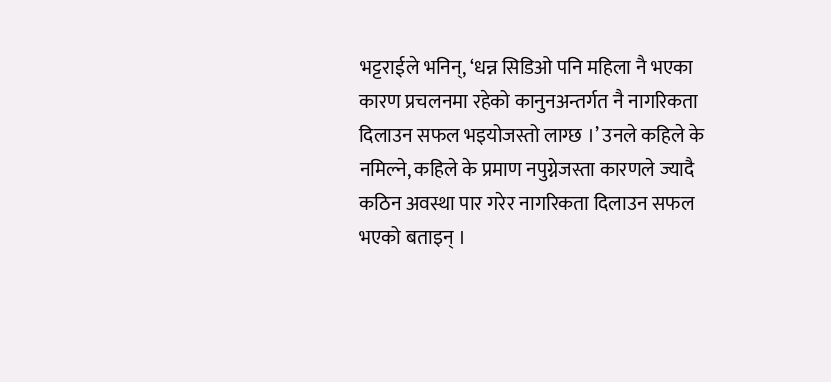भट्टराईले भनिन्, ‘धन्न सिडिओ पनि महिला नै भएका कारण प्रचलनमा रहेको कानुनअन्तर्गत नै नागरिकता दिलाउन सफल भइयोजस्तो लाग्छ ।’ उनले कहिले के नमिल्ने, कहिले के प्रमाण नपुग्नेजस्ता कारणले ज्यादै कठिन अवस्था पार गरेर नागरिकता दिलाउन सफल भएको बताइन् ।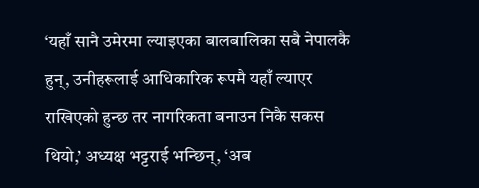‘यहाँ सानै उमेरमा ल्याइएका बालबालिका सबै नेपालकै हुन्, उनीहरूलाई आधिकारिक रूपमै यहाँ ल्याएर राखिएको हुन्छ तर नागरिकता बनाउन निकै सकस थियो,’ अध्यक्ष भट्टराई भन्छिन्, ‘अब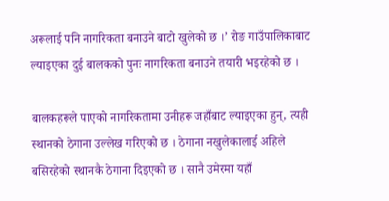अरूलाई पनि नागरिकता बनाउने बाटो खुलेको छ ।’ रोङ गाउँपालिकाबाट ल्याइएका दुई बालकको पुनः नागरिकता बनाउने तयारी भइरहेको छ ।

बालकहरूले पाएको नागरिकतामा उनीहरू जहाँबाट ल्याइएका हुन्, त्यही स्थानको ठेगाना उल्लेख गरिएको छ । ठेगाना नखुलेकालाई अहिले बसिरहेको स्थानकै ठेगाना दिइएको छ । सानै उमेरमा यहाँ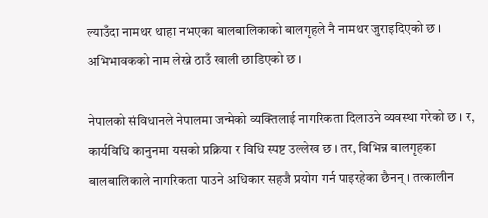ल्याउँदा नामथर थाहा नभएका बालबालिकाको बालगृहले नै नामथर जुराइदिएको छ । अभिभावकको नाम लेख्ने ठाउँ खाली छाडिएको छ ।

नेपालको संविधानले नेपालमा जन्मेको व्यक्तिलाई नागरिकता दिलाउने व्यवस्था गरेको छ । र, कार्यविधि कानुनमा यसको प्रक्रिया र विधि स्पष्ट उल्लेख छ । तर, विभिन्न बालगृहका बालबालिकाले नागरिकता पाउने अधिकार सहजै प्रयोग गर्न पाइरहेका छैनन् । तत्कालीन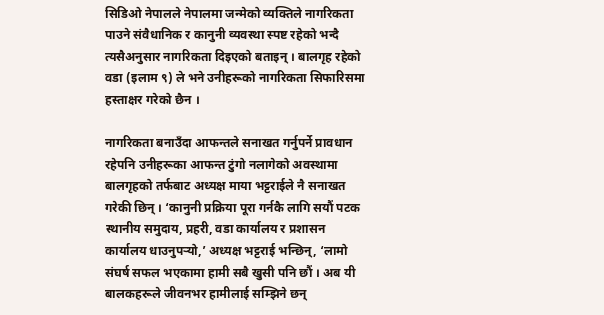सिडिओ नेपालले नेपालमा जन्मेको व्यक्तिले नागरिकता पाउने संवैधानिक र कानुनी व्यवस्था स्पष्ट रहेको भन्दै त्यसैअनुसार नागरिकता दिइएको बताइन् । बालगृह रहेको वडा (इलाम ९) ले भने उनीहरूको नागरिकता सिफारिसमा हस्ताक्षर गरेको छैन ।

नागरिकता बनाउँदा आफन्तले सनाखत गर्नुपर्ने प्रावधान रहेपनि उनीहरूका आफन्त टुंगो नलागेको अवस्थामा बालगृहको तर्फबाट अध्यक्ष माया भट्टराईले नै सनाखत गरेकी छिन् । ‘कानुनी प्रक्रिया पूरा गर्नकै लागि सयौं पटक स्थानीय समुदाय, प्रहरी, वडा कार्यालय र प्रशासन कार्यालय धाउनुपर्‍यो,’ अध्यक्ष भट्टराई भन्छिन्, ‘लामो संघर्ष सफल भएकामा हामी सबै खुसी पनि छौं । अब यी बालकहरूले जीवनभर हामीलाई सम्झिने छन्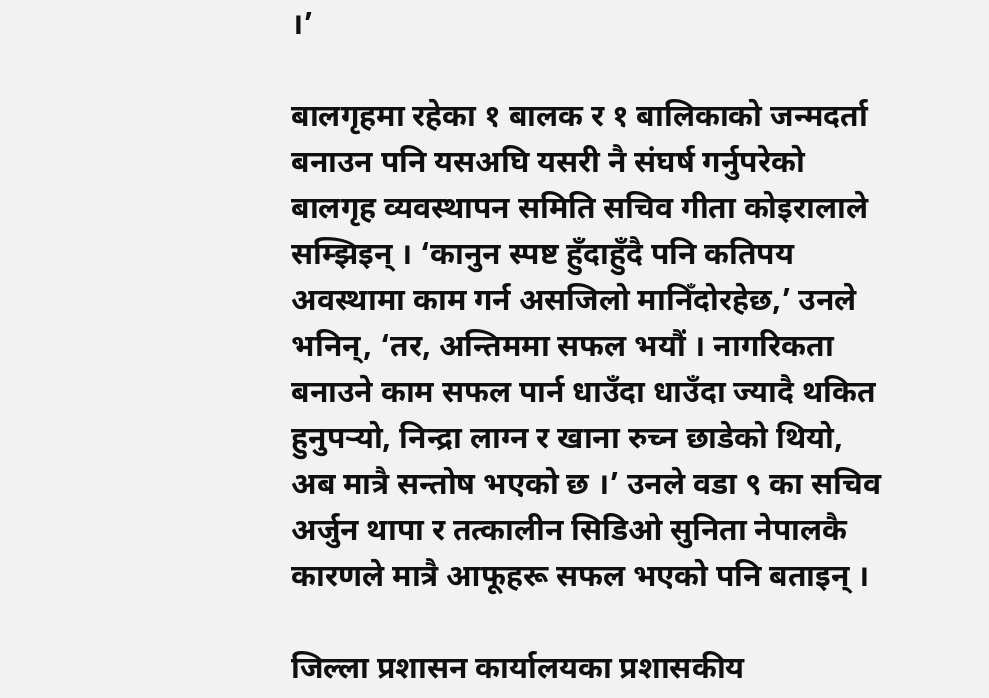।’

बालगृहमा रहेका १ बालक र १ बालिकाको जन्मदर्ता बनाउन पनि यसअघि यसरी नै संघर्ष गर्नुपरेको बालगृह व्यवस्थापन समिति सचिव गीता कोइरालाले सम्झिइन् । ‘कानुन स्पष्ट हुँदाहुँदै पनि कतिपय अवस्थामा काम गर्न असजिलो मानिँदोरहेछ,’ उनले भनिन्, ‘तर, अन्तिममा सफल भयौं । नागरिकता बनाउने काम सफल पार्न धाउँदा धाउँदा ज्यादै थकित हुनुपर्‍यो, निन्द्रा लाग्न र खाना रुच्न छाडेको थियो, अब मात्रै सन्तोष भएको छ ।’ उनले वडा ९ का सचिव अर्जुन थापा र तत्कालीन सिडिओ सुनिता नेपालकै कारणले मात्रै आफूहरू सफल भएको पनि बताइन् ।

जिल्ला प्रशासन कार्यालयका प्रशासकीय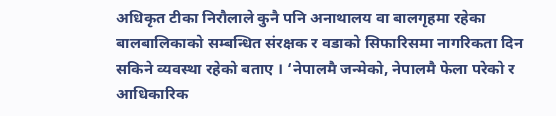अधिकृत टीका निरौलाले कुनै पनि अनाथालय वा बालगृहमा रहेका बालबालिकाको सम्बन्धित संरक्षक र वडाको सिफारिसमा नागरिकता दिन सकिने व्यवस्था रहेको बताए । ‘नेपालमै जन्मेको, नेपालमै फेला परेको र आधिकारिक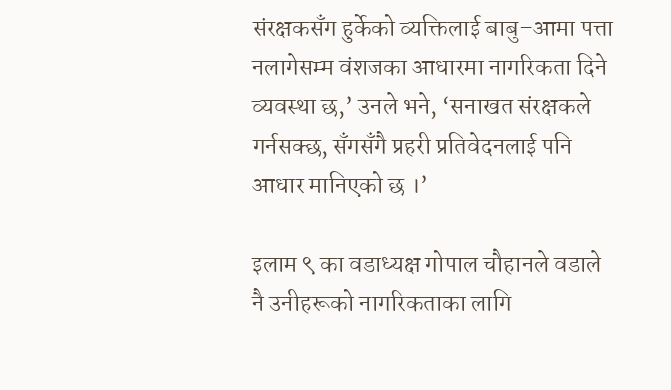संरक्षकसँग हुर्केको व्यक्तिलाई बाबु–आमा पत्ता नलागेसम्म वंशजका आधारमा नागरिकता दिने व्यवस्था छ,’ उनले भने, ‘सनाखत संरक्षकले गर्नसक्छ, सँगसँगै प्रहरी प्रतिवेदनलाई पनि आधार मानिएको छ ।’

इलाम ९ का वडाध्यक्ष गोपाल चौहानले वडाले नै उनीहरूको नागरिकताका लागि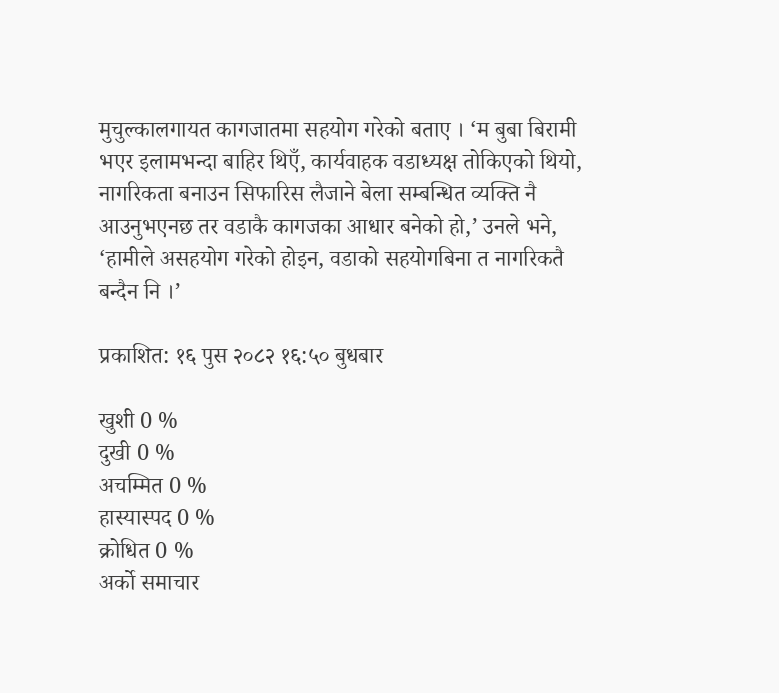मुचुल्कालगायत कागजातमा सहयोग गरेको बताए । ‘म बुबा बिरामी भएर इलामभन्दा बाहिर थिएँ, कार्यवाहक वडाध्यक्ष तोकिएको थियो, नागरिकता बनाउन सिफारिस लैजाने बेला सम्बन्धित व्यक्ति नै आउनुभएनछ तर वडाकै कागजका आधार बनेको हो,’ उनले भने, ‘हामीले असहयोग गरेको होइन, वडाको सहयोगबिना त नागरिकतै बन्दैन नि ।’

प्रकाशित: १६ पुस २०८२ १६:५० बुधबार

खुशी 0 %
दुखी 0 %
अचम्मित 0 %
हास्यास्पद 0 %
क्रोधित 0 %
अर्को समाचार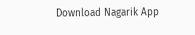Download Nagarik App